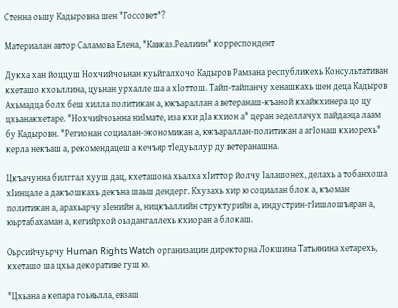Стенна оьшу Кадыровна шен "Госсовет"?

Материалан автор Саламова Елена, "Кавказ.Реалиин" корреспондент

Дукха хан йоццуш Нохчийчоьнан куьйгалхочо Кадыров Рамзана республикехь Консультативан кхеташо кхоьллина, цуьнан урхалле ша а хIоттош. Тайп-тайпанчу хенашкахь шен деца Кадыров Ахьмадца болх беш хилла политикан а, юкъараллан а ветеранаш-къаной кхайкхинера цо цу цхьанакхетаре. "Нохчийчоьнна ниIмате, иза кхи дIа кхион а" церан зеделлачух пайдаэца лаам бу Кадыровн. "Регионан социалан-экономикан а, юкъараллан-политикан а агIонаш кхиорехь" керла некъаш а, рекомендацеш а кечъяр тIедуьллур ду ветеранашна.

Цкъачунна билггал хууш дац, кхеташона хьалха хIиттор йолчу Iалашонех, делахь а тобанхоша хIинцале а дакъошкахь декъна шаьш дендерг. Кхузахь хир ю социалан блок а, къоман политикан а, арахьарчу зIенийн а, ницкъаллийн структурийн а, индустрин-гIишлошъяран а, юьртабахаман а, кегийрхой оьздангаллехь кхиоран а блокаш.

Оьрсийчуьрчу Human Rights Watch организацин директорна Локшина Татьянина хетарехь, кхеташо ша цхьа декоративе гуш ю.

"Цхьана а кепара гоьяьлла, евзаш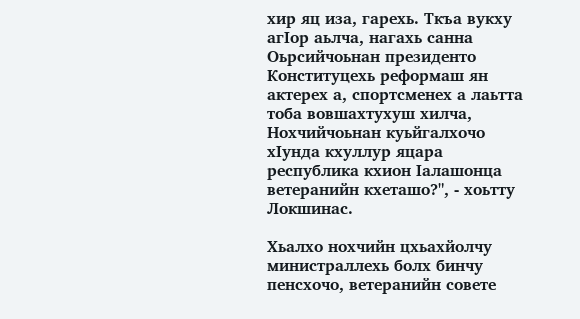хир яц иза, гарехь. Ткъа вукху агIор аьлча, нагахь санна Оьрсийчоьнан президенто Конституцехь реформаш ян актерех а, спортсменех а лаьтта тоба вовшахтухуш хилча, Нохчийчоьнан куьйгалхочо хIунда кхуллур яцара республика кхион Iалашонца ветеранийн кхеташо?", - хоьтту Локшинас.

Хьалхо нохчийн цхьахйолчу министраллехь болх бинчу пенсхочо, ветеранийн совете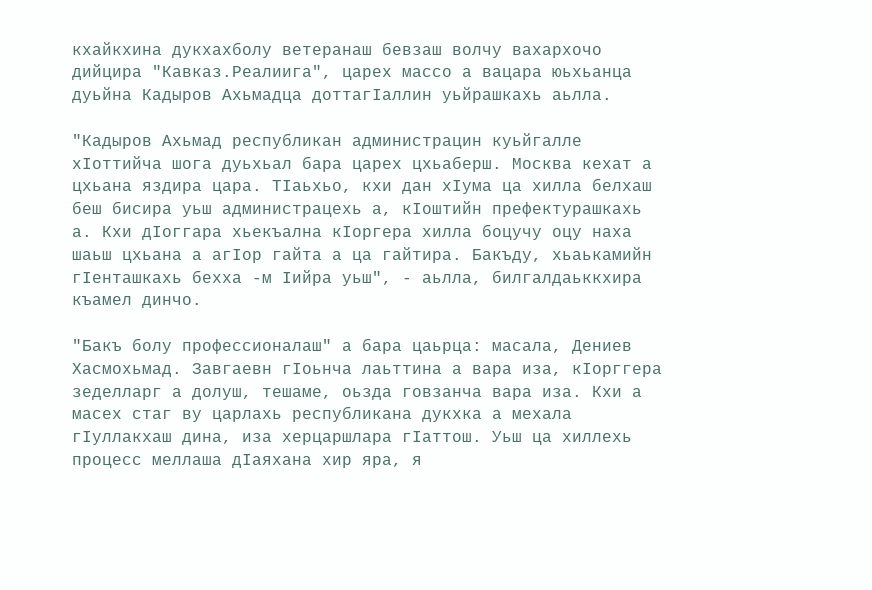кхайкхина дукхахболу ветеранаш бевзаш волчу вахархочо дийцира "Кавказ.Реалиига", царех массо а вацара юьхьанца дуьйна Кадыров Ахьмадца доттагIаллин уьйрашкахь аьлла.

"Кадыров Ахьмад республикан администрацин куьйгалле хIоттийча шога дуьхьал бара царех цхьаберш. Москва кехат а цхьана яздира цара. ТIаьхьо, кхи дан хIума ца хилла белхаш беш бисира уьш администрацехь а, кIоштийн префектурашкахь а. Кхи дIоггара хьекъална кIоргера хилла боцучу оцу наха шаьш цхьана а агIор гайта а ца гайтира. Бакъду, хьаькамийн гIенташкахь бехха -м Iийра уьш", - аьлла, билгалдаьккхира къамел динчо.

"Бакъ болу профессионалаш" а бара цаьрца: масала, Дениев Хасмохьмад. Завгаевн гIоьнча лаьттина а вара иза, кIорггера зеделларг а долуш, тешаме, оьзда говзанча вара иза. Кхи а масех стаг ву царлахь республикана дукхка а мехала гIуллакхаш дина, иза херцаршлара гIаттош. Уьш ца хиллехь процесс меллаша дIаяхана хир яра, я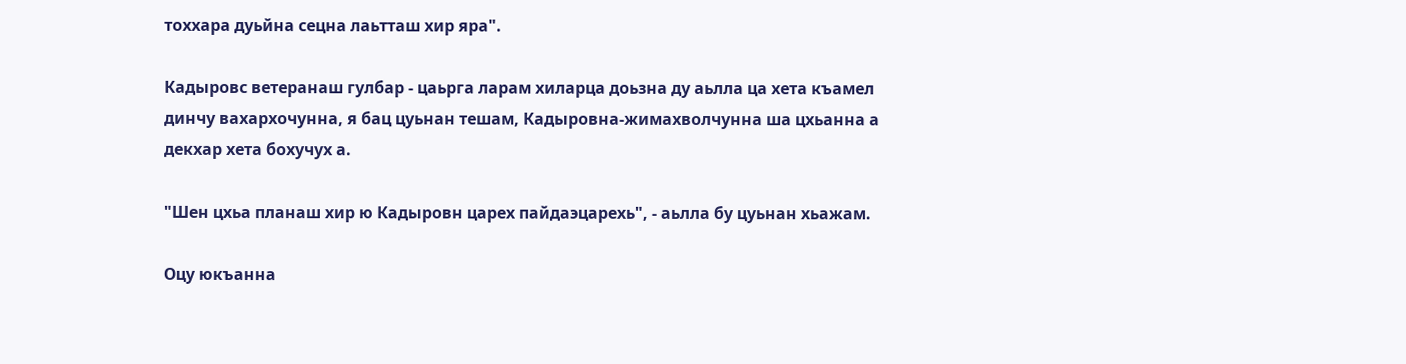тоххара дуьйна сецна лаьтташ хир яра".

Кадыровс ветеранаш гулбар - цаьрга ларам хиларца доьзна ду аьлла ца хета къамел динчу вахархочунна, я бац цуьнан тешам, Кадыровна-жимахволчунна ша цхьанна а декхар хета бохучух а.

"Шен цхьа планаш хир ю Кадыровн царех пайдаэцарехь", - аьлла бу цуьнан хьажам.

Оцу юкъанна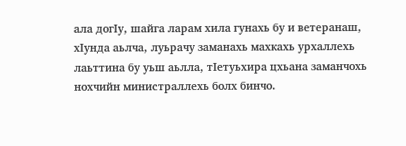ала догIу, шайга ларам хила гунахь бу и ветеранаш, хIунда аьлча, луьрачу заманахь махкахь урхаллехь лаьттина бу уьш аьлла, тIетуьхира цхьана заманчохь нохчийн министраллехь болх бинчо.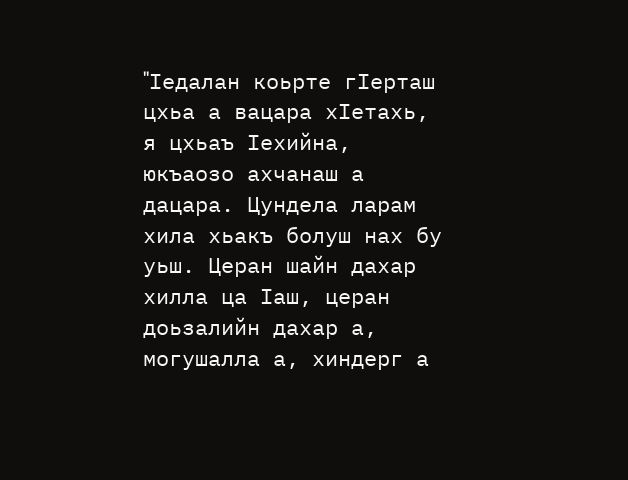"Iедалан коьрте гIерташ цхьа а вацара хIетахь, я цхьаъ Iехийна, юкъаозо ахчанаш а дацара. Цундела ларам хила хьакъ болуш нах бу уьш. Церан шайн дахар хилла ца Iаш, церан доьзалийн дахар а, могушалла а, хиндерг а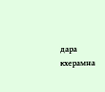дара кхерамна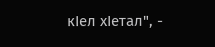кIел хIетал", -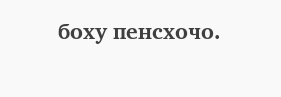боху пенсхочо.